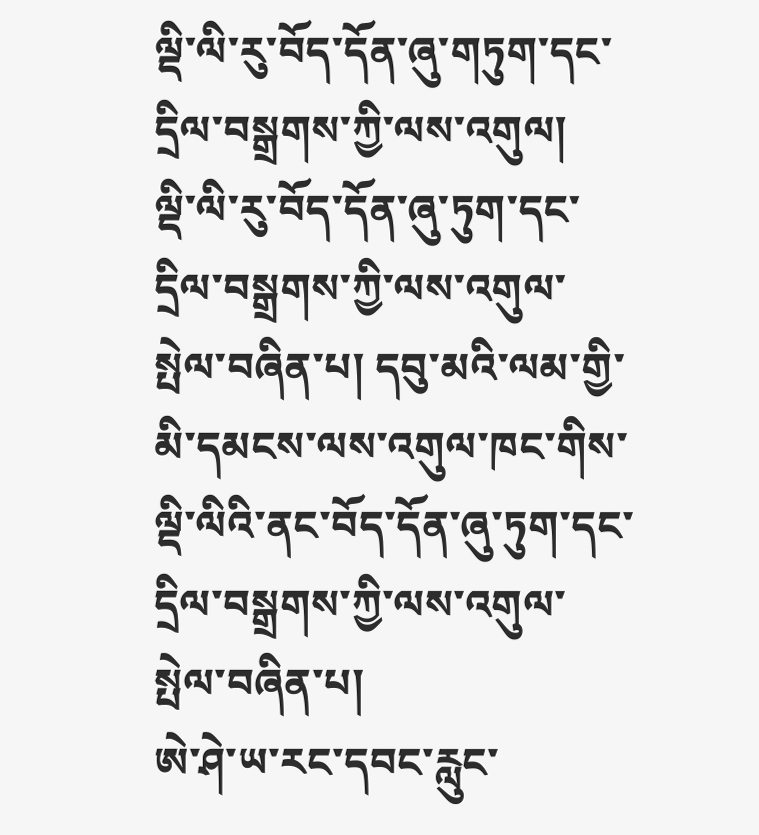ལྡི་ལི་རུ་བོད་དོན་ཞུ་གཏུག་དང་དྲིལ་བསྒྲགས་ཀྱི་ལས་འགུལ།
ལྡི་ལི་རུ་བོད་དོན་ཞུ་ཏུག་དང་དྲིལ་བསྒྲགས་ཀྱི་ལས་འགུལ་སྤེལ་བཞིན་པ། དབུ་མའི་ལམ་གྱི་མི་དམངས་ལས་འགུལ་ཁང་གིས་ལྡི་ལིའི་ནང་བོད་དོན་ཞུ་ཏུག་དང་དྲིལ་བསྒྲགས་ཀྱི་ལས་འགུལ་སྤེལ་བཞིན་པ།
ཨེ་ཤེ་ཡ་རང་དབང་རླུང་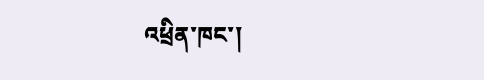འཕྲིན་ཁང་།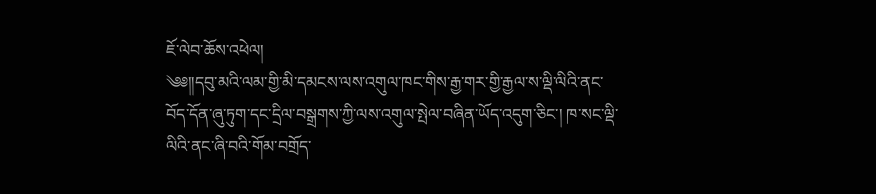ཇོ་ལེབ་ཆོས་འཕེལ།
༄༅༎དབུ་མའི་ལམ་གྱི་མི་དམངས་ལས་འགུལ་ཁང་གིས་རྒྱ་གར་གྱི་རྒྱལ་ས་ལྡི་ལིའི་ནང་བོད་དོན་ཞུ་ཏུག་དང་དྲིལ་བསྒྲགས་ཀྱི་ལས་འགུལ་སྤེལ་བཞིན་ཡོད་འདུག་ཅིང་། ཁ་སང་ལྡི་ལིའི་ནང་ཞི་བའི་གོམ་བགྲོད་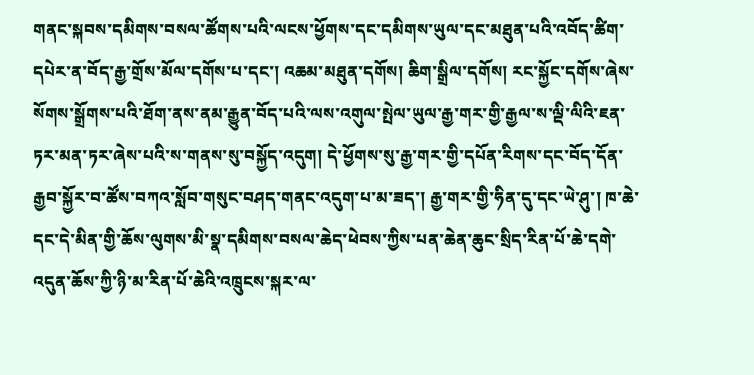གནང་སྐབས་དམིགས་བསལ་ཚོགས་པའི་ལངས་ཕྱོགས་དང་དམིགས་ཡུལ་དང་མཐུན་པའི་འབོད་ཚིག་དཔེར་ན་བོད་རྒྱ་གྲོས་མོལ་དགོས་པ་དང་། འཆམ་མཐུན་དགོས། ཆིག་སྒྲིལ་དགོས། རང་སྐྱོང་དགོས་ཞེས་སོགས་སྒྲོགས་པའི་ཐོག་ནས་ནམ་རྒྱུན་བོད་པའི་ལས་འགུལ་སྤེལ་ཡུལ་རྒྱ་གར་གྱི་རྒྱལ་ས་ལྡི་ལིའི་ཇན་ཏར་མན་ཏར་ཞེས་པའི་ས་གནས་སུ་བསྐྱོད་འདུག། དེ་ཕྱོགས་སུ་རྒྱ་གར་གྱི་དཔོན་རིགས་དང་བོད་དོན་རྒྱབ་སྐྱོར་བ་ཚོས་བཀའ་སློབ་གསུང་བཤད་གནང་འདུག་པ་མ་ཟད་། རྒྱ་གར་གྱི་ཧིན་དུ་དང་ཡེ་ཤུ་། ཁ་ཆེ་དང་དེ་མིན་གྱི་ཆོས་ལུགས་མི་སྣ་དམིགས་བསལ་ཆེད་ཕེབས་ཀྱིས་པན་ཆེན་ཆུང་སྲིད་རིན་པོ་ཆེ་དགེ་འདུན་ཆོས་ཀྱི་ཉི་མ་རིན་པོ་ཆེའི་འཁྲུངས་སྐར་ལ་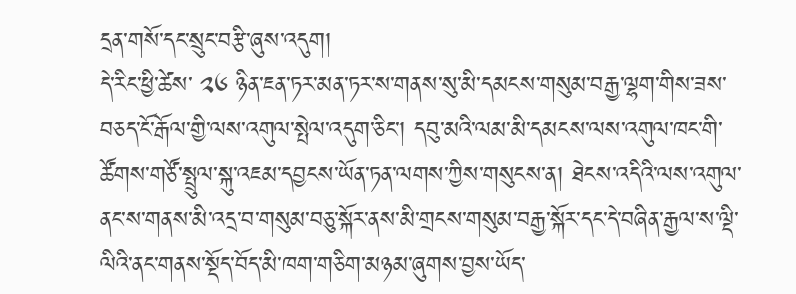དྲན་གསོ་དང་སྲུང་བརྩི་ཞུས་འདུག།
དེ་རིང་ཕྱི་ཚེས་ ༢༦ ཉིན་ཇན་ཏར་མན་ཏར་ས་གནས་སུ་མི་དམངས་གསུམ་བརྒྱ་ལྷག་གིས་ཟས་བཅད་ངོ་རྒོལ་གྱི་ལས་འགུལ་སྤེལ་འདུག་ཅིང་། དབུ་མའི་ལམ་མི་དམངས་ལས་འགུལ་ཁང་གི་ཚོགས་གཙོ་སྤྲུལ་སྐུ་འཇམ་དབྱངས་ཡོན་ཏན་ལགས་ཀྱིས་གསུངས་ན། ཐེངས་འདིའི་ལས་འགུལ་ནང་ས་གནས་མི་འདྲ་བ་གསུམ་བཅུ་སྐོར་ནས་མི་གྲངས་གསུམ་བརྒྱ་སྐོར་དང་དེ་བཞིན་རྒྱལ་ས་ལྡི་ལིའི་ནང་གནས་སྡོད་བོད་མི་ཁག་གཅིག་མཉམ་ཞུགས་བྱས་ཡོད་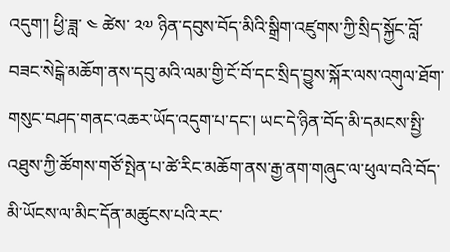འདུག་། ཕྱི་ཟླ་ ༤ ཚེས་ ༢༧ ཉིན་དབུས་བོད་མིའི་སྒྲིག་འཛུགས་ཀྱི་སྲིད་སྐྱོང་བློ་བཟང་སེངྒེ་མཆོག་ནས་དབུ་མའི་ལམ་གྱི་ངོ་བོ་དང་སྲིད་བྱུས་སྐོར་ལས་འགུལ་ཐོག་གསུང་བཤད་གནང་འཆར་ཡོད་འདུག་པ་དང་། ཡང་དེ་ཉིན་བོད་མི་དམངས་སྤྱི་འཐུས་ཀྱི་ཚོགས་གཙོ་སྤེན་པ་ཚེ་རིང་མཆོག་ནས་རྒྱ་ནག་གཞུང་ལ་ཕུལ་བའི་བོད་མི་ཡོངས་ལ་མིང་དོན་མཚུངས་པའི་རང་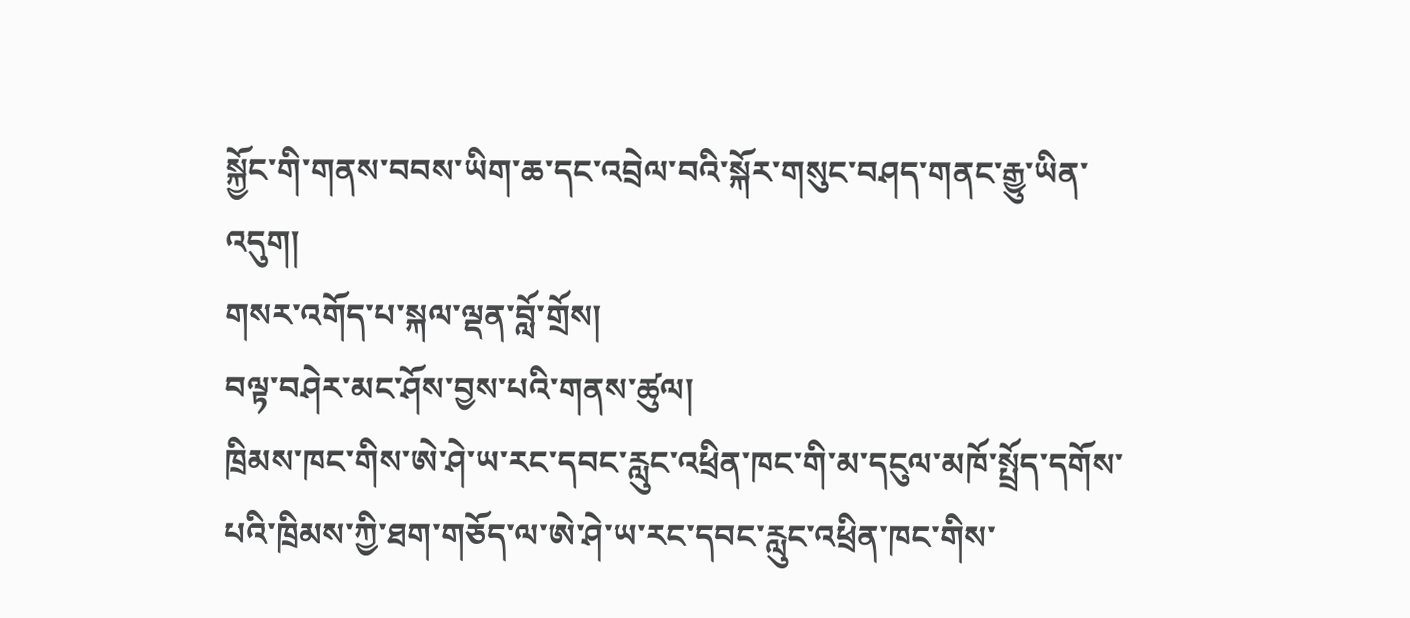སྐྱོང་གི་གནས་བབས་ཡིག་ཆ་དང་འབྲེལ་བའི་སྐོར་གསུང་བཤད་གནང་རྒྱུ་ཡིན་འདུག།
གསར་འགོད་པ་སྐལ་ལྡན་བློ་གྲོས།
བལྟ་བཤེར་མང་ཤོས་བྱས་པའི་གནས་ཚུལ།
ཁྲིམས་ཁང་གིས་ཨེ་ཤེ་ཡ་རང་དབང་རླུང་འཕྲིན་ཁང་གི་མ་དངུལ་མཁོ་སྤྲོད་དགོས་པའི་ཁྲིམས་ཀྱི་ཐག་གཅོད་ལ་ཨེ་ཤེ་ཡ་རང་དབང་རླུང་འཕྲིན་ཁང་གིས་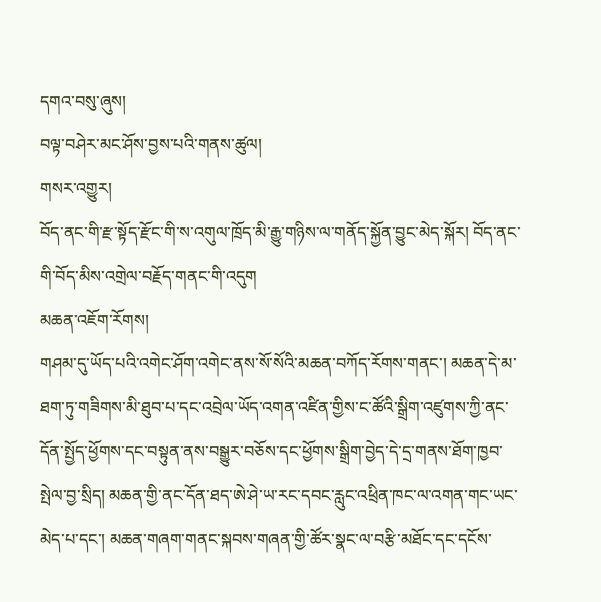དགའ་བསུ་ཞུས།
བལྟ་བཤེར་མང་ཤོས་བྱས་པའི་གནས་ཚུལ།
གསར་འགྱུར།
བོད་ནང་གི་རྫ་སྟོད་རྫོང་གི་ས་འགུལ་ཁྲོད་མི་རྒྱུ་གཉིས་ལ་གནོད་སྐྱོན་བྱུང་མེད་སྐོར། བོད་ནང་གི་བོད་མིས་འགྲེལ་བརྗོད་གནང་གི་འདུག
མཆན་འཇོག་རོགས།
གཤམ་དུ་ཡོད་པའི་འགེང་ཤོག་འགེང་ནས་སོ་སོའི་མཆན་བཀོད་རོགས་གནང་། མཆན་དེ་མ་ཐག་ཏུ་གཟིགས་མི་ཐུབ་པ་དང་འབྲེལ་ཡོད་འགན་འཛིན་གྱིས་ང་ཚོའི་སྒྲིག་འཛུགས་ཀྱི་ནང་དོན་སྤྱོད་ཕྱོགས་དང་བསྟུན་ནས་བསྒྱུར་བཅོས་དང་ཕྱོགས་སྒྲིག་བྱེད་དེ་དྲ་གནས་ཐོག་ཁྱབ་སྤེལ་བྱ་སྲིད། མཆན་གྱི་ནང་དོན་ཐད་ཨེ་ཤེ་ཡ་རང་དབང་རླུང་འཕྲིན་ཁང་ལ་འགན་གང་ཡང་མེད་པ་དང་། མཆན་གཞག་གནང་སྐབས་གཞན་གྱི་ཚོར་སྣང་ལ་བརྩི་མཐོང་དང་དངོས་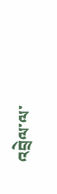འབྲེལ་ལ་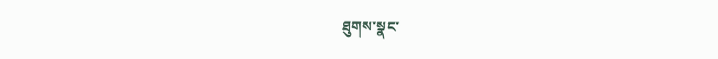ཐུགས་སྣང་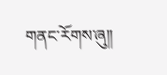གནང་རོགས་ཞུ༎